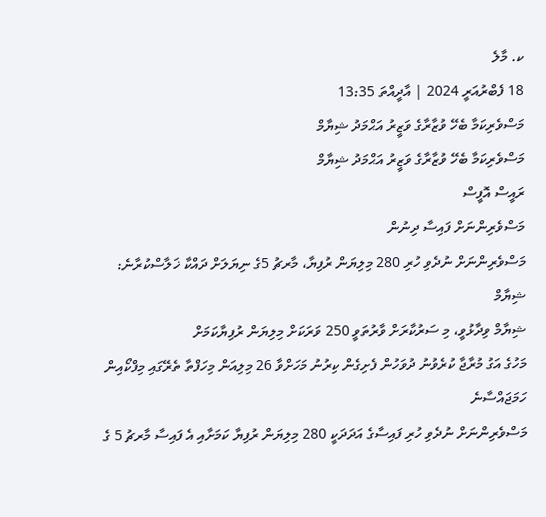ކ. މާލެ
18 ފެބްރުއަރީ 2024 | އާދީއްތަ 13:35
މަސްވެރިކަމާ ބެހޭ ވުޒާރާގެ ވަޒީރު އަޙްމަދު ޝިޔާމް
މަސްވެރިކަމާ ބެހޭ ވުޒާރާގެ ވަޒީރު އަޙްމަދު ޝިޔާމް
ރައީސް އޮފީސް
މަސްވެރިންނަށް ފައިސާ ދިނުން
މަސްވެރިންނަށް ނުދެވި ހުރި 280 މިލިޔަން ރުފިޔާ، މާރޗު 5ގެ ނިޔަލަށް ދައްކާ ޚަލާސްކުރާނެ: ޝިޔާމް
ޝިޔާމް ވިދާޅުވީ، މި ސަރުކާރަށް ވާރުތަވީ 250 ވަރަކަށް މިލިޔަން ރުފިޔާކަމަށް
މަހުގެ އަގު މުރާޖާ ކުރެވުނު ދުވަހުން ފެށިގެން ކިރުނު މަހަށްވާ 26 މިލިއަން މިހަފްތާ ތެރޭގައި މިފްކޯއިން ހަމަޖައްސާނެ
މަސްވެރިންނަށް ނުދެވި ހުރި ފައިސާގެ އަދަދަކީ 280 މިލިޔަން ރުފިޔާ ކަމަށާއި އެ ފައިސާ މާރޗު 5 ގެ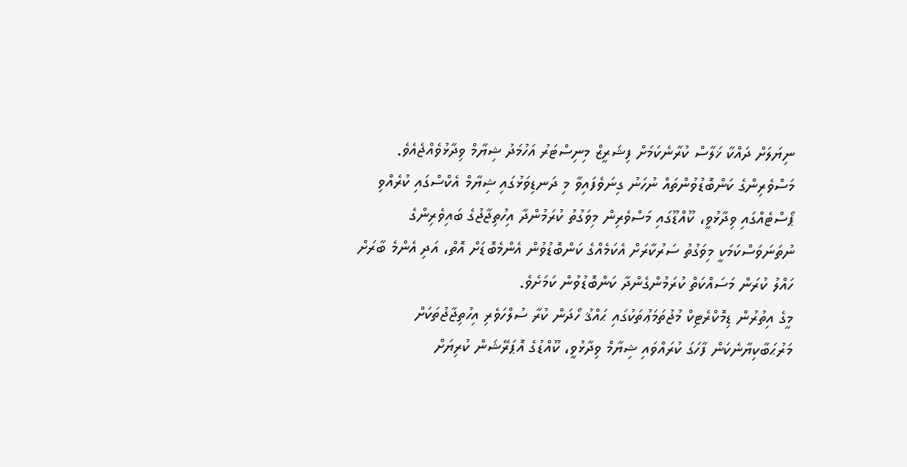ނިޔަލަށް ދައްކާ ޚަލާސް ކުރާނެކަމަށް ފިޝަރީޒް މިނިސްޓަރު އަހުމަދު ޝިޔާމް ވިދާޅުވެއްޖެއެވެ.
މަސްވެރިންގެ ކަންބޮޑުވުންތައް ނުހަނު ގިނަވެފައިވާ މި ދަނޑިވަޅުގައި ޝިޔާމް އެކްސްގައި ކުރެއްވި ޕޯސްޓެއްގައި ވިދާޅުވީ، ކޫއްޑޫގައި މަސްވެރިން މިވަގުތު ކުރަމުންދާ އިހުތިޖާޖުގެ ބައިވެރިންގެ ނުތަނަވަސްކަމަކީ މިވަގުތު ސަރުކާރަށް އެކަމެއްގެ ކަންބޮޑުވުން އެންމެބޮޑަށް އޮތް، އަދި އެންމެ ބާރަށް ހައްލު ކުރަން މަސައްކަތް ކުރަމުންގެންދާ ކަންބޮޑުވުން ކަމަށެވެ.
މީގެ އިތުރުން ޑިމޮކްރެޓިކް މުޖުތަމަޢުތަކުގައި ޙައްޤު ހޯދަން ކުރާ ސުލްހަވެރި އިހުތިޖާޖުތަކަށް މަރުޙަބާކިޔާނެކަން ފާހަގަ ކުރައްވައި ޝިޔާމް ވިދާޅުވީ، ކޫއްޑުގެ އޮޕަރޭޝަން ކުރިޔަށް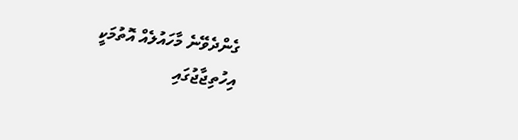ގެންދެވޭނެ މާހައުލެއް އޮތުމަކީ އިހުތިޖާޖުގައި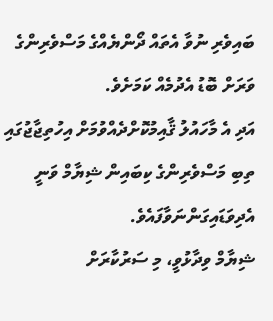ބައިވެރި ނުވާ އެތައް ދޯންޔެއްގެ މަސްވެރިންގެ ވަރަށް ބޮޑު އެދުމެއް ކަމަށެވެ.
އަދި އެ މާހައުލު ޤާއިމުކޮށްދެއްވުމަށް އިހުތިޖާޖުގައި ތިބި މަސްވެރިންގެ ކިބައިން ޝިޔާމް ވަނީ އެދިވަޑައިގަންނަވާފައެވެ.
ޝިޔާމް ވިދާޅުވީ، މި ސަރުކާރަށް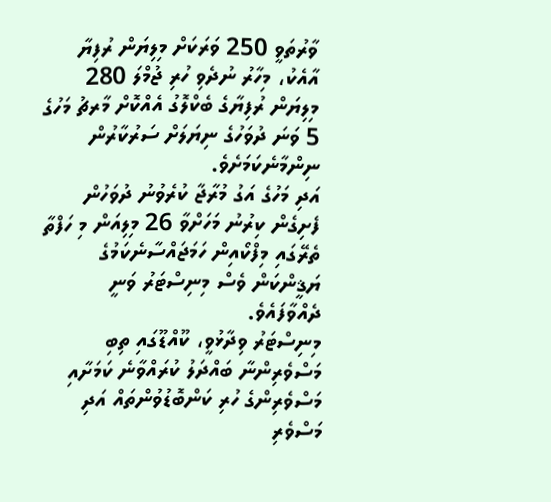ވާރުތަވީ 250 ވަރަކަށް މިލިޔަން ރުފިޔާ އާއެކު، މިހާރު ނުދެވި ހުރި ޖުމްލަ 280 މިލިޔަން ރުފިޔާގެ ބެކްލޮގު އެއްކޮށް މާރޗު މަހުގެ 5 ވަނަ ދުވަހުގެ ނިޔަލަށް ސަރުކާރުން ނިންމާނެކަމަށެވެ.
އަދި މަހުގެ އަގު މުރާޖާ ކުރެވުނު ދުވަހުން ފެށިގެން ކިރުނު މަހަށްވާ 26 މިލިއަން މި ހަފްތާ ތެރޭގައި މިފްކޯއިން ހަމަޖައްސާނެކަމުގެ ޔަޤީންކަން ވެސް މިނިސްޓަރު ވަނީ ދެއްވާފައެވެ.
މިނިސްޓަރު ވިދާޅުވީ، ކޫއްޑޫގައި ތިބި މަސްވެރިންނާ ބައްދަލު ކުރައްވާނެ ކަމަށާއި މަސްވެރިންގެ ހުރި ކަންބޮޑުވުންތައް އަދި މަސްވެރި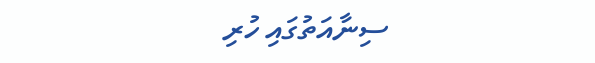ސިނާއަތުގައި ހުރި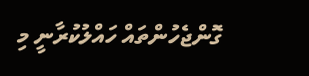ގޮންޖެހުންތައް ހައްލުކުރާނީ މި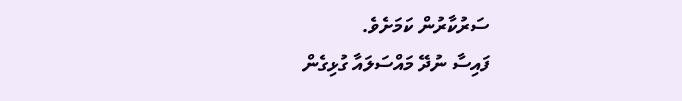ސަރުކާރުން ކަމަށެވެ.
ފައިސާ ނުދޭ މައްސަލައާ ގުޅިގެން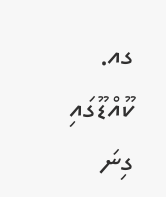ގއ. ކޫއްޑޫގައި ގިނަ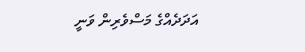އަދަދެއްގެ މަސްވެރިން ވަނީ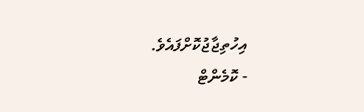އިހުތިޖާޖުކޮށްފައެވެ.
- ކޮމެންޓް